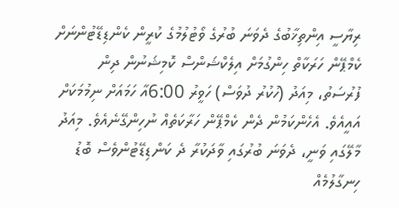ރިޔާސީ އިންތިޚާބުގެ ދެވަނަ ބުރުގެ ވޯޓުލުމުގެ ކުރީން ކެންޑިޑޭޓުންނަށް ކެމްޕޭން ހަރަކާތް ހިންގުމަށް އިލެކްޝަންސް ކޮމިޝަނުން ދިން ފުރުސަތު، މިއަދު (ހުކުރު ދުވަސް) ހަވީރު 6:00އާ ހަމައަށް ނިމުމަކަށް އައީއެވެ. އެހެންކަމުން ދެން ކެމްޕޭން ހަރާކަތެއް ނުހިންގޭނެއެވެ. މިއަދު މާލޭގައި ވަނީ، ދެވަނަ ބުރުގައި ވާދަކުރާ ދެ ކަންޑިޑޭޓުންވެސް ބޮޑު ހިނގާލުމެއް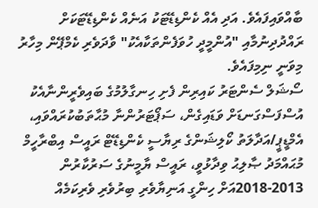ބާއްވައިފައެވެ. އަދި އެއް ކެންޑިޑޭޓަކު އަނެއް ކެންޑިޑޭޓަކަށް ރައްދުދިނުމާއި "އުންމީދީ ހުވަފެންތަކާއެކު" ވާދަވެރި ކެމްޕޭން މިހާރު މިވަނީ ނިމިފައެވެ.
ސޯޝަލް ސެންޓަރު ކައިރިން ފެށި ހިނގާލުމުގެ ބައިވެރީންނާއެކު އުސްފަސްގަނޑަށް ވަޑައިގެން، ސަޕޯޓަރުންނާ މުޙާތަބުކުރައްވައި، އެމްޑީޕީ/އަދާލަތު ކޯލިޝަންގެ ރިޔާސީ ކެންޑިޑޭޓް ރައީސް އިބްރާހީމް މުޙައްމަދު ޞާލިޙު ވިދާޅުވީ، ރައީސް ޔާމީނުގެ ސަރުކާރުން 2013-2018އަށް ހިންގީ އަނިޔާވެރި ބިރުވެރި ވެރިކަމެއް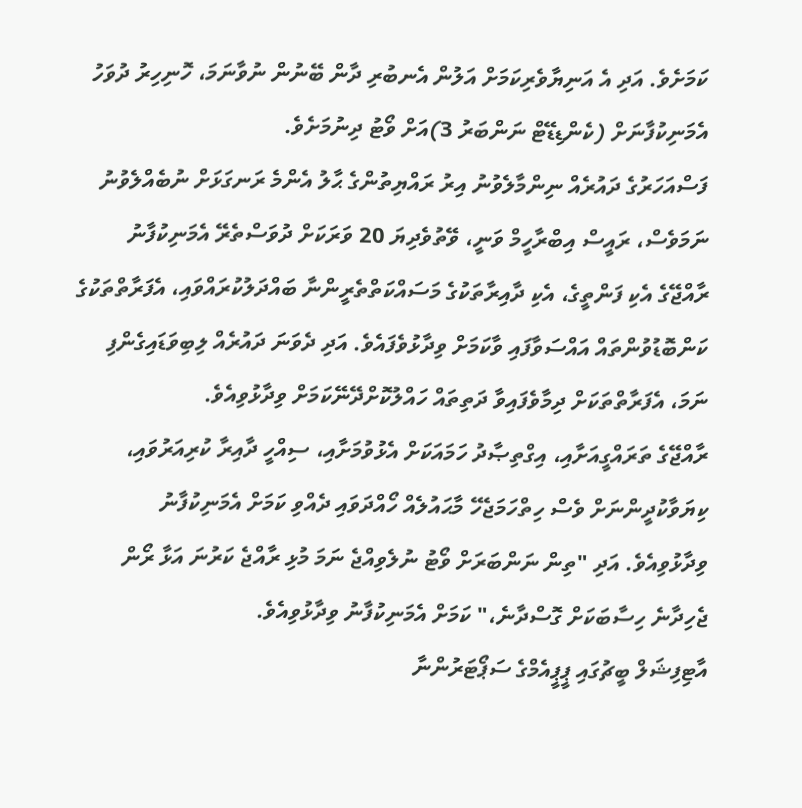ކަމަށެވެ. އަދި އެ އަނިޔާވެރިކަމަށް އަލުން އެނބުރި ދާން ބޭނުން ނުވާނަމަ، ހޮނިހިރު ދުވަހު އެމަނިކުފާނަށް (ކެންޑިޑޭޓް ނަންބަރު 3)އަށް ވޯޓު ދިނުމަށެވެ.
ފަސްއަހަރުގެ ދައުރެއް ނިންމާލެވުނު އިރު ރައްޔިތުންގެ ޙާލު އެންމެ ރަނގަޅަށް ނުބެއްލެވުނު ނަމަވެސް، ރައީސް އިބްރާހީމް ވަނީ، ވޭތުވެދިޔަ 20 ވަރަކަށް ދުވަސްތެރޭ އެމަނިކުފާނު ރާއްޖޭގެ އެކި ފަންތީގެ، އެކި ދާއިރާތަކުގެ މަސައްކަތްތެރީންނާ ބައްދަލުކުރައްވައި، އެފަރާތްތަކުގެ ކަންބޮޑުވުންތައް އައްސަވާފައި ވާކަމަށް ވިދާޅުވެފައެވެ. އަދި ދެވަނަ ދައުރެއް ލިބިވަޑައިގެންފި ނަމަ، އެފަރާތްތަކަށް ދިމާވެފައިވާ ދަތިތައް ހައްލުކޮށްދޭނޭކަމަށް ވިދާޅުވިއެވެ.
ރާއްޖޭގެ ތަރައްގީއަށާއި، އިގްތިޞާދު ހަމައަކަށް އެޅުވުމަށާއި، ސިއްހީ ދާއިރާ ކުރިއަރުވައި، ކިޔަވާކުދީންނަށް ވެސް ހިތްހަމަޖެހޭ މާޙައުލެއް ހޯއްދަވައި ދެއްވި ކަމަށް އެމަނިކުފާނު ވިދާޅުވިއެވެ. އަދި "ތިން ނަންބަރަށް ވޯޓު ނުލެވިއްޖެ ނަމަ މުޅި ރާއްޖެ ކަރުނަ އަޅާ ރޯން ޖެހިދާނެ ހިސާބަކަށް ގޮސްދާނެ،" ކަމަށް އެމަނިކުފާނު ވިދާޅުވިއެވެ.
އާޓިފިޝަލް ބީޗުގައި ޕީޕީއެމްގެ ސަޕޯޓަރުންނާ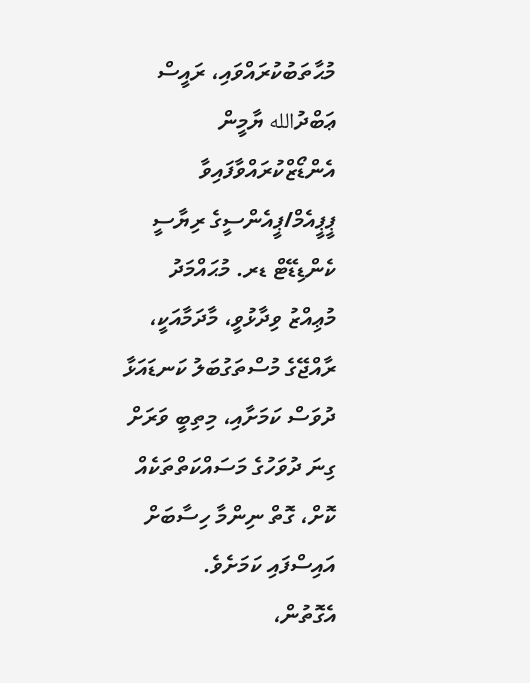މުޙާތަބުކުރައްވައި، ރައީސް ޢަބްދުالله ޔާމީން އެންޑޯޒްކުރައްވާފައިވާ ޕީޕީއެމް/ޕީއެންސީގެ ރިޔާސީ ކެންޑިޑޭޓް ޑރ. މުޙައްމަދު މުޢިއްޒު ވިދާޅުވީ، މާދަމާއަކީ، ރާއްޖޭގެ މުސްތަގުބަލު ކަނޑައަޅާ ދުވަސް ކަމަށާއި، މިތިބީ ވަރަށް ގިނަ ދުވަހުގެ މަސައްކަތްތަކެއް ކޮށް، ގޮތް ނިންމާ ހިސާބަށް އައިސްފައި ކަމަށެވެ.
އެގޮތުން،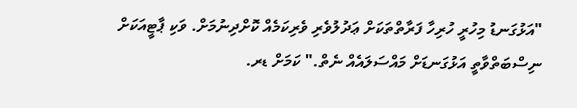"އަޅުގަނޑު މިހުރީ ހުރިހާ ފަރާތްތަކަށް ޢަދުލުވެރި ވެރިކަމެއް ކޮށްދިނުމަށް. ވަކި ޕާޓީއަކަށް ނިސްބަތްވާތީ އަޅުގަނޑަށް މައްސަލައެއް ނެތް." ކަމަށް ޑރ.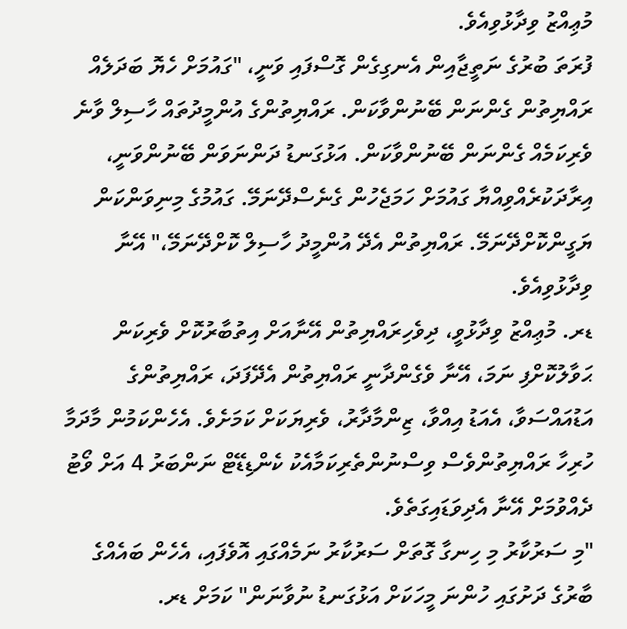މުޢިއްޒު ވިދާޅުވިއެވެ.
ފުރަތަ ބުރުގެ ނަތީޖާއިން އެނގިގެން ގޮސްފައި ވަނީ، "ގައުމަށް ހެޔޮ ބަދަލެއް ރައްޔިތުން ގެންނަން ބޭނުންވާކަން. ރައްޔިތުންގެ އުންމީދުތައް ހާސިލް ވާނެ ވެރިކަމެއް ގެންނަން ބޭނުންވާކަން. އަޅުގަނޑު ދަންނަވަން ބޭނުންވަނީ، އިރާދަކުރެއްވިއްޔާ ގައުމަށް ހަމަޖެހުން ގެނެސްދޭނަމޭ. ގައުމުގެ މިނިވަންކަން ޔަގީންކޮށްދޭނަމޭ. ރައްޔިތުން އެދޭ އުންމީދު ހާސިލް ކޮށްދޭނަމޭ،" އޭނާ ވިދާޅުވިއެވެ.
ޑރ. މުޢިއްޒު ވިދާޅުވީ، ދިވެހިރައްޔިތުން އޭނާއަށް އިތުބާރުކޮށް ވެރިކަން ޙަވާލުކޮށްފި ނަމަ، އޭނާ ވެގެންދާނީ ރައްޔިތުން އެދޭފަދަ، ރައްޔިތުންގެ އަޑުއައްސަވާ، އެއަޑު އިއްވާ، ޒިންމާދާރު، ވެރިޔަކަށް ކަމަށެވެ. އެހެންކަމުން މާދަމާ ހުރިހާ ރައްޔިތުންވެސް ވިސްނުންތެރިކަމާއެކު ކެންޑިޑޭޓް ނަންބަރު 4 އަށް ވޯޓު ދެއްވުމަށް އޭނާ އެދިވަޑައިގަތެވެ.
"މި ސަރުކާރު މި ހިނގާ ގޮތަށް ސަރުކާރު ނަމެއްގައި އޮވެފައި، އެހެން ބައެއްގެ ބާރުގެ ދަށުގައި ހުންނަ މީހަކަށް އަޅުގަނޑު ނުވާނަން" ކަމަށް ޑރ.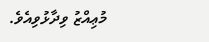މުޢިއްޒު ވިދާޅުވިއެވެ.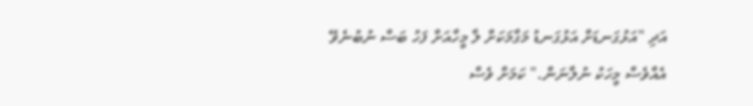އަދި "އަޅުގަނޑަށް އަޅުގަނޑު މަގާމަކަށް ލާ މީހާއަށް ފަހު ބަސް ނުބުނެވޭ އެއްވެސް މީހަކު ނުލާނަން." ކަމަށް ވެސް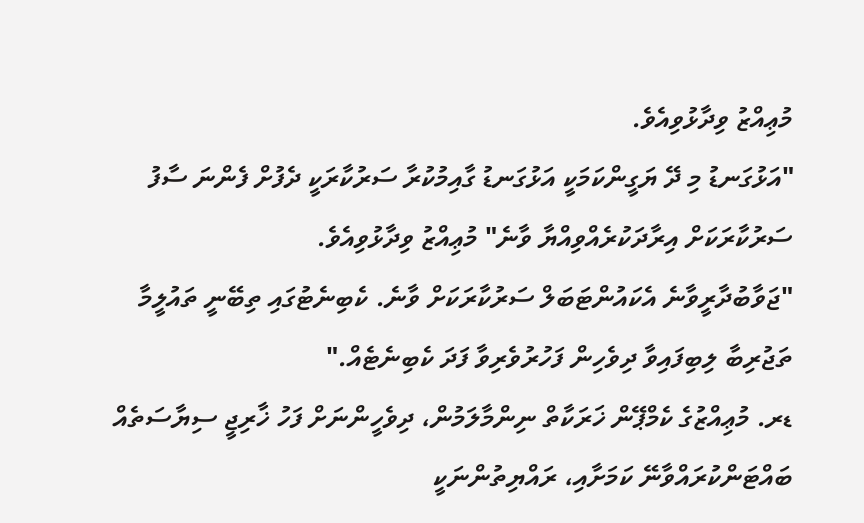މުޢިއްޒު ވިދާޅުވިއެވެ.
"އަޅުގަނޑު މި ދޭ ޔަގީންކަމަކީ އަޅުގަނޑު ގާއިމުކުރާ ސަރުކާރަކީ ދެފުށް ފެންނަ ސާފު ސަރުކާރަކަށް އިރާދަކުރެއްވިއްޔާ ވާނެ" މުޢިއްޒު ވިދާޅުވިއެވެ.
"ޖަވާބުދާރީވާނެ އެކައުންޓަބަލް ސަރުކާރަކަށް ވާނެ. ކެބިނެޓުގައި ތިބޭނީ ތައުލީމާ ތަޖުރިބާ ލިބިފައިވާ ދިވެހިން ފަހުރުވެރިވާ ފަދަ ކެބިނެޓެއް."
ޑރ. މުޢިއްޒުގެ ކެމްޕޭން ޚަރަކާތް ނިންމާލަމުން، ދިވެހީންނަށް ފަހު ޚާރިޖީ ސިޔާސަތެއް ބައްޓަންކުރައްވާނޭ ކަމަށާއި، ރައްޔިތުންނަކީ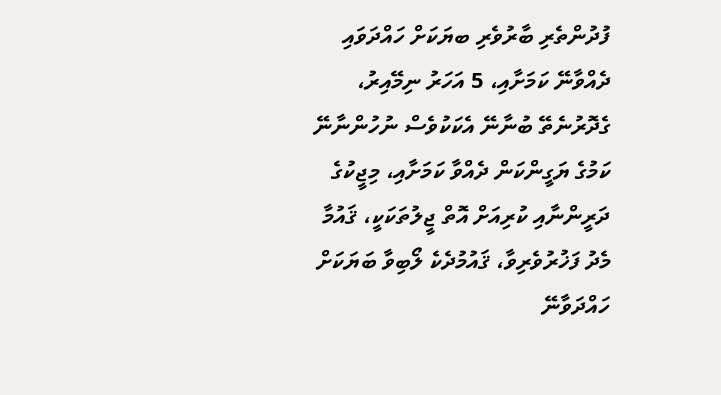ފުދުންތެރި ބާރުވެރި ބޔަކަށް ހައްދަވައި ދެއްވާނޭ ކަމަށާއި، 5 އަހަރު ނިމޭއިރު، ގެދޮރުނެތޭ ބުނާނޭ އެކަކުވެސް ނުހުންނާނޭ ކަމުގެ ޔަގީންކަން ދެއްވާ ކަމަށާއި، މިޖީކުގެ ދަރީންނާއި ކުރިއަށް އޮތް ޖީލުތަކަކީ، ޤައުމާ މެދު ފަޚުރުވެރިވާ، ޤައުމުދެކެ ލޯބިވާ ބަޔަކަށް ހައްދަވާނޭ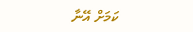ކަމަށް އޭނާ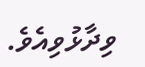ވިދާޅުވިއެވެ.